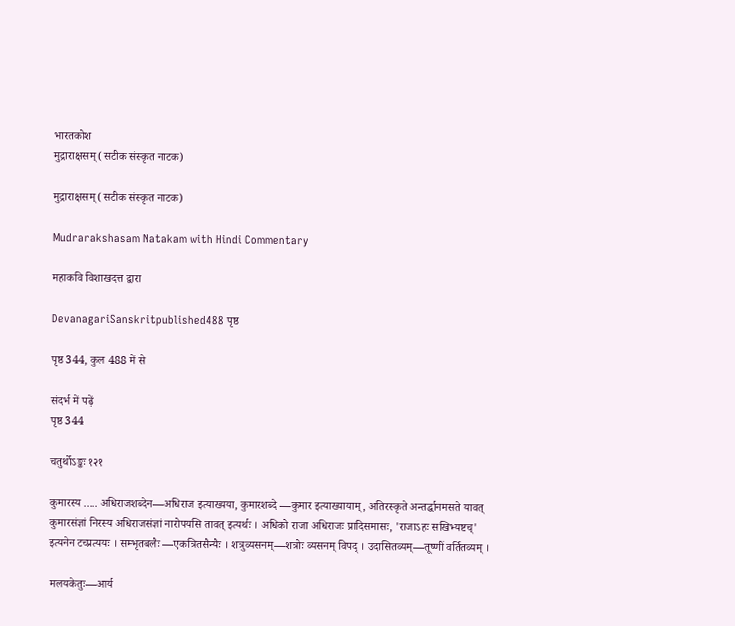भारतकोश
मुद्राराक्षसम् (सटीक संस्कृत नाटक)

मुद्राराक्षसम् (सटीक संस्कृत नाटक)

Mudrarakshasam Natakam with Hindi Commentary

महाकवि विशाखदत्त द्वारा

DevanagariSanskritpublished488 पृष्ठ

पृष्ठ 344, कुल 488 में से

संदर्भ में पढ़ें
पृष्ठ 344

चतुर्थोऽङ्कः १२१

कुमारस्य ..... अधिराजशब्देन—अधिराज इत्याख्यया, कुमारशब्दे —कुमार इत्याख्यायाम्, अतिरस्कृते अन्तर्द्धानमसते यावत् कुमारसंज्ञां निरस्य अधिराजसंज्ञां नारोपयसि तावत् इत्यर्थः । अधिको राजा अधिराजः प्रादिसमासः, 'राजाऽहः सखिभ्यष्टच्' इत्यनेन टच्प्रत्ययः । सम्भृतबलैः —एकत्रितसैन्यैः । शत्रुव्यसनम्—शत्रोः व्यसनम् विपद् । उदासितव्यम्—तूष्णीं वर्तितव्यम् ।

मलयकेतुः—आर्य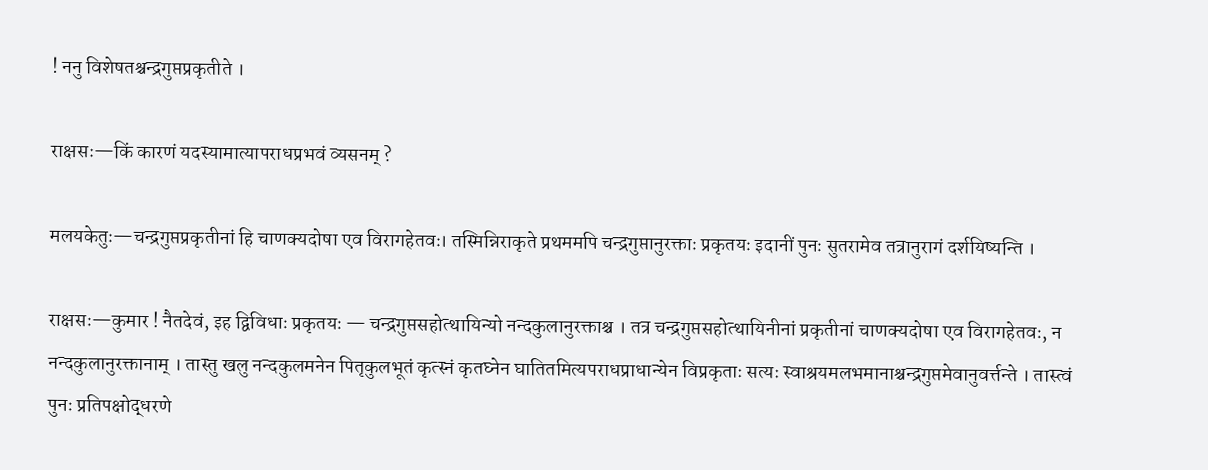! ननु विशेषतश्चन्द्रगुप्तप्रकृतीते ।

राक्षसः—किं कारणं यदस्यामात्यापराधप्रभवं व्यसनम् ?

मलयकेतुः—चन्द्रगुप्तप्रकृतीनां हि चाणक्यदोषा एव विरागहेतवः। तस्मिन्निराकृते प्रथममपि चन्द्रगुप्तानुरक्ताः प्रकृतयः इदानीं पुनः सुतरामेव तत्रानुरागं दर्शयिष्यन्ति ।

राक्षसः—कुमार ! नैतदेवं, इह द्विविधाः प्रकृतयः — चन्द्रगुप्तसहोत्थायिन्यो नन्दकुलानुरक्ताश्च । तत्र चन्द्रगुप्तसहोत्थायिनीनां प्रकृतीनां चाणक्यदोषा एव विरागहेतवः, न नन्दकुलानुरक्तानाम् । तास्तु खलु नन्दकुलमनेन पितृकुलभूतं कृत्स्नं कृतघ्नेन घातितमित्यपराधप्राधान्येन विप्रकृताः सत्यः स्वाश्रयमलभमानाश्चन्द्रगुप्तमेवानुवर्त्तन्ते । तास्त्वं पुनः प्रतिपक्षोद्धरणे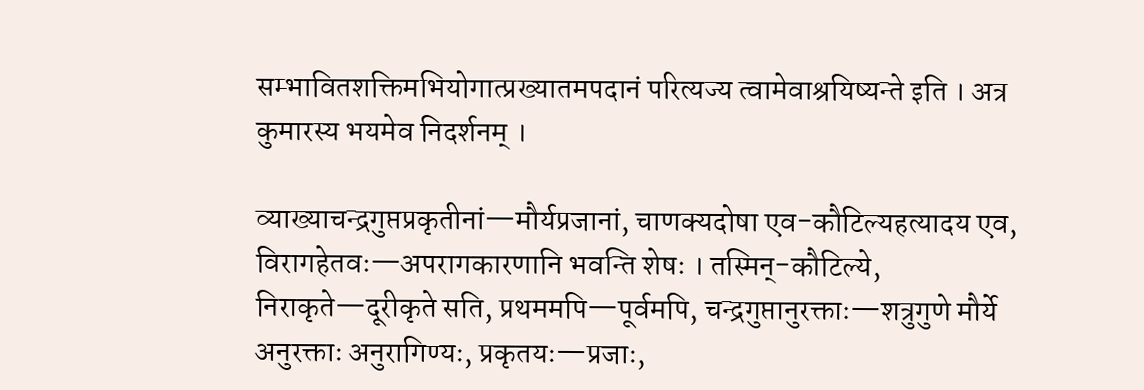सम्भावितशक्तिमभियोगात्प्रख्यातमपदानं परित्यज्य त्वामेवाश्रयिष्यन्ते इति । अत्र कुमारस्य भयमेव निदर्शनम् ।

व्याख्याचन्द्रगुप्तप्रकृतीनां—मौर्यप्रजानां, चाणक्यदोषा एव-कौटिल्यहत्यादय एव, विरागहेतवः—अपरागकारणानि भवन्ति शेषः । तस्मिन्-कौटिल्ये, निराकृते—दूरीकृते सति, प्रथममपि—पूर्वमपि, चन्द्रगुप्तानुरक्ताः—शत्रुगुणे मौर्ये अनुरक्ताः अनुरागिण्यः, प्रकृतयः—प्रजाः,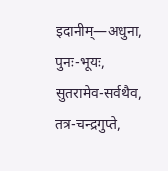इदानीम्—अधुना, पुनः-भूयः, सुतरामेव-सर्वथैव, तत्र-चन्द्रगुप्ते,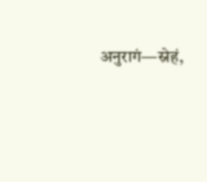अनुरागं—स्नेहं,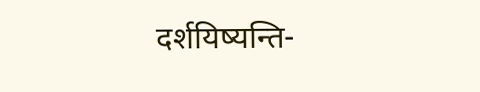दर्शयिष्यन्ति-